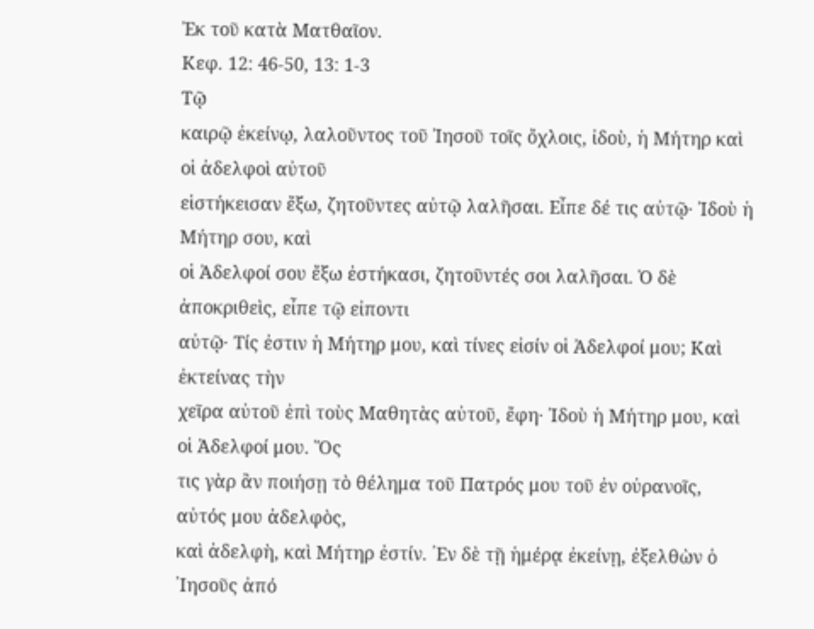Ἐκ τοῦ κατὰ Ματθαῖον.
Κεφ. 12: 46-50, 13: 1-3
Τῷ
καιρῷ ἐκείνῳ, λαλοῦντος τοῦ Ἰησοῦ τοῖς ὄχλοις, ἰδοὺ, ἡ Μήτηρ καὶ οἱ ἀδελφοὶ αὐτοῦ
εἱστήκεισαν ἔξω, ζητοῦντες αὐτῷ λαλῆσαι. Εἶπε δέ τις αὐτῷ· Ἰδοὺ ἡ Μήτηρ σου, καὶ
οἱ Ἀδελφοί σου ἔξω ἐστήκασι, ζητοῦντές σοι λαλῆσαι. Ὁ δὲ ἀποκριθεὶς, εἶπε τῷ εἰποντι
αὐτῷ· Τίς ἐστιν ἡ Μήτηρ μου, καὶ τίνες εἰσίν οἱ Ἀδελφοί μου; Καὶ ἐκτείνας τὴν
χεῖρα αὐτοῦ ἐπὶ τοὺς Μαθητὰς αὐτοῦ, ἔφη· Ἰδοὺ ἡ Μήτηρ μου, καὶ οἱ Ἀδελφοί μου. Ὅς
τις γὰρ ἂν ποιήσῃ τὸ θέλημα τοῦ Πατρός μου τοῦ ἐν οὐρανοῖς, αὐτός μου ἀδελφὸς,
καὶ ἀδελφὴ, καὶ Μήτηρ ἐστίν. ᾿Εν δὲ τῇ ἡμέρᾳ ἐκείνῃ, ἐξελθὼν ὁ ᾿Ιησοῦς ἀπό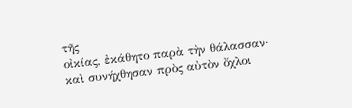τῆς
οἰκίας, ἐκάθητο παρὰ τὴν θάλασσαν· καὶ συνήχθησαν πρὸς αὐτὸν ὄχλοι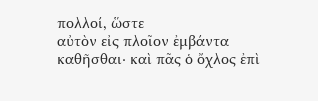πολλοί, ὥστε
αὐτὸν εἰς πλοῖον ἐμβάντα καθῆσθαι· καὶ πᾶς ὁ ὄχλος ἐπὶ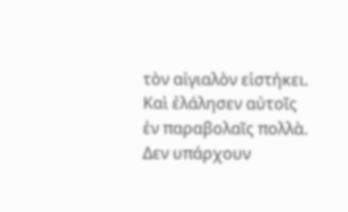τὸν αἰγιαλὸν εἱστήκει.
Καὶ ἐλάλησεν αὐτοῖς ἐν παραβολαῖς πολλὰ.
Δεν υπάρχουν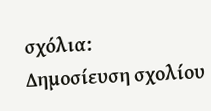σχόλια:
Δημοσίευση σχολίου